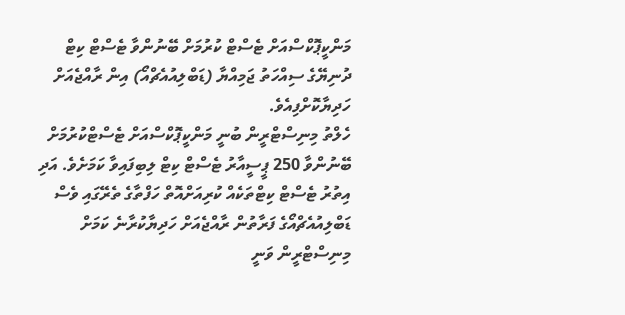މަންކީޕޮކްސްއަށް ޓެސްޓް ކުރުމަށް ބޭނުންވާ ޓެސްޓް ކިޓް ދުނިޔޭގެ ސިއްހަތު ޖަމިއްޔާ (ޑަބްލިއުއެޗްއޯ) އިން ރާއްޖެއަށް ހަދިޔާކޮށްފިއެވެ.
ހެލްތު މިނިސްޓްރީން ބުނީ މަންކީޕޮކްސްއަށް ޓެސްޓްކުރުމަށް ބޭނުންވާ 250 ޕީސީއާރު ޓެސްޓް ކިޓް ލިބިފައިވާ ކަމަށެވެ. އަދި އިތުރު ޓެސްޓް ކިޓްތަކެއް ކުރިއަށްއޮތް ހަފްތާގެ ތެރޭގައި ވެސް ޑަބްލިއުއެޗްއޯގެ ފަރާތުން ރާއްޖެއަށް ހަދިޔާކުރާނެ ކަމަށް މިނިސްޓްރީން ވަނީ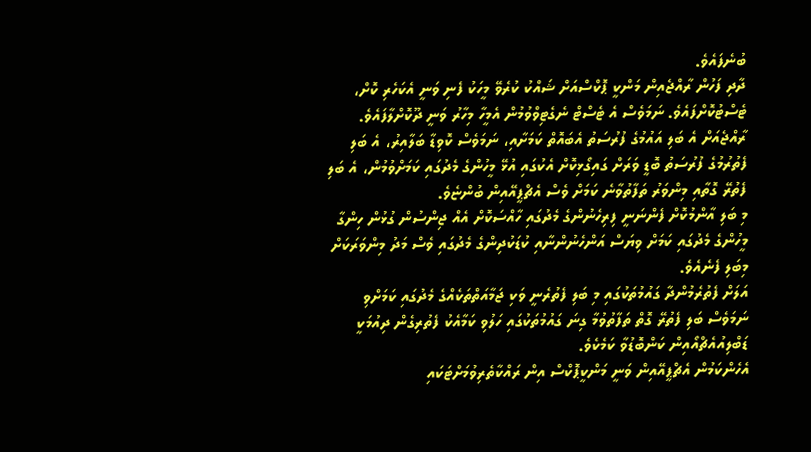ބުނެފައެވެ.
ދާދި ފަހުން ރާއްޖެއިން މަންކީ ޕޮކްސްއަށް ޝައްކު ކުރެވޭ މީހަކު ފެނި ވަނީ އެކަހެރި ކޮށް، ޓެސްޓުކޮށްފައެވެ. ނަމަވެސް އެ ޓެސްޓް ނެގެޓިވްވުމުން އެމީހާ މިހާރު ވަނީ ދޫކޮށްލާފައެވެ.
ރާއްޖެއަށް އެ ބަލި އައުމުގެ ފުރުސަތު އެބައޮތް ކަމަށާއި، ނަމަވެސް ކޮވިޑާ ބަލާއިރު، އެ ބަލި ފެތުރުމުގެ ފުރުސަތު ބޮޑީ ވަރަށް ގައިގޯޅިކޮށް އެކުގައި އުޅޭ މީހުންގެ މެދުގައި ކަމަށްވުމުން، އެ ބަލި ފެތުރޭ ގޮތާއި މިންވަރު ތަފާތުވާނެ ކަމަށް ވެސް އެޗްޕީއޭއިން ބުންޏެވެ.
މި ބަލި އާންމުކޮށް ފެންނަނީ ފިރިހެނުންގެ މެދުގައި ހާއްސަކޮށް އެއް ޖިންސުން ގުޅުން ހިންގާ މީހުންގެ މެދުގައި ކަމަށް ވިޔަސް އަންހެނުންނާއި ކުޑަކުދިންގެ މެދުގައި ވެސް މަދު މިންވަރަކަށް މިބަލި ފެނެއެވެ.
އަލަށް ފެތުރެމުންދާ ގައުމުތަކުގައި މި ބަލި ފެތުރެނީ ވަކި ޖަމާއަތްތަކެއްގެ މެދުގައި ކަމަށްވި ނަމަވެސް ބަލި ފެތުރޭ ގޮތް ތަފާތުވުމާ ގިނަ ގައުމުތަކުގައި ހަލުވި ކަމާއެކު ފެތުރިގެން ދިއުމަކީ ޑަބްލިއުއެޗްއޯއިން ކަންބޮޑުވާ ކަމެކެވެ.
އެހެންކަމުން އެޗްޕީއޭއިން ވަނީ މަންކީޕޮކްސް އިން ރައްކާތެރިވުމަށްޓަކައި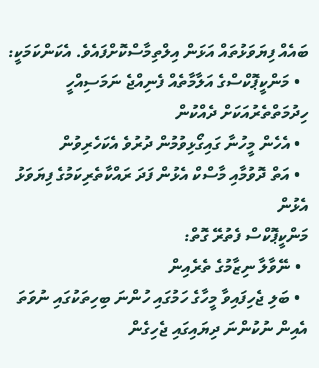ބައެއް ފިޔަވަޅުތައް އަޅަން އިލްތިމާސްކޮށްފައެވެ. އެކަންކަމަކީ:
  • މަންކީޕޮކްސްގެ އަލާމާތެއް ފެނިއްޖެ ނަމަސިއްހީ ހިދުމަތްތެރުއަކަށް ދެއްކުން
  • އެހެން މީހުނާ ގައިގޯޅިވުމުން ދުރުވެ އެކަހެރިވުން
  • އަތް ދޮވުމާއި މާސްކް އެޅުން ފަދަ ރައްކާތެރިކަމުގެ ފިޔަވަޅު އެޅުން
މަންކީޕޮކްސް ފެތުރޭ ގޮތް:
  • ނޭވާލާ ނިޒާމުގެ ތެރެއިން
  • ބަލި ޖެހިފައިވާ މީހާގެ ހަމުގައި ހުންނަ ބިހިތަކުގައި ނުވަތަ އެއިން ނުކުންނަ ދިޔައިގައި ޖެހިގެން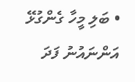• ބަލި މީހާ ގެންގުޅޭ އަންނައުނު ފަދަ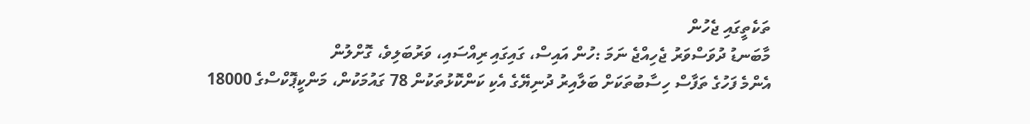ތަކެތީގައި ޖެހުން
މާބަނޑު ދުވަސްވަރު ޖެހިއްޖެ ނަމަ :ހުން އައިސް، ގައިގައި ރިއްސައި، ވަރުބަލިވެ، ގޮށްލުން
އެންމެ ފަހުގެ ތަފާސް ހިސާބުތަކަށް ބަލާއިރު ދުނިޔޭގެ އެކި ކަންކޮޅުތަކުން 78 ގައުމަކުން، މަންކީޕޮކްސްގެ 18000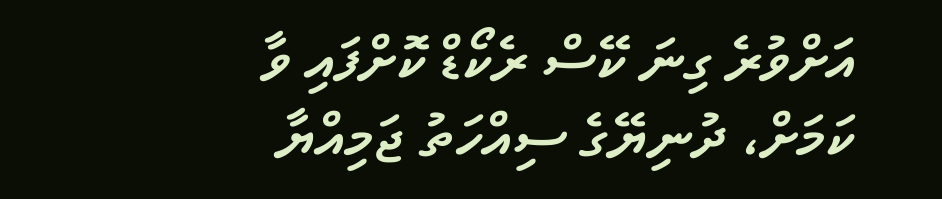އަށްވުރެ ގިނަ ކޭސް ރެކޯޑް ކޮށްފައި ވާ ކަމަށް، ދުނިޔޭގެ ސިއްހަތު ޖަމިއްޔާ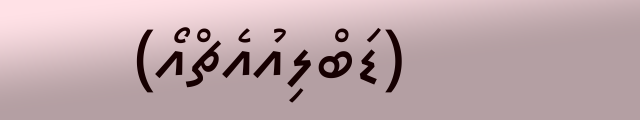(ޑަބްލިއުއެޗްއޯ)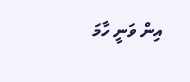އިން ވަނީ ހާމަ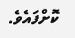ކޮށްފައެވެ.